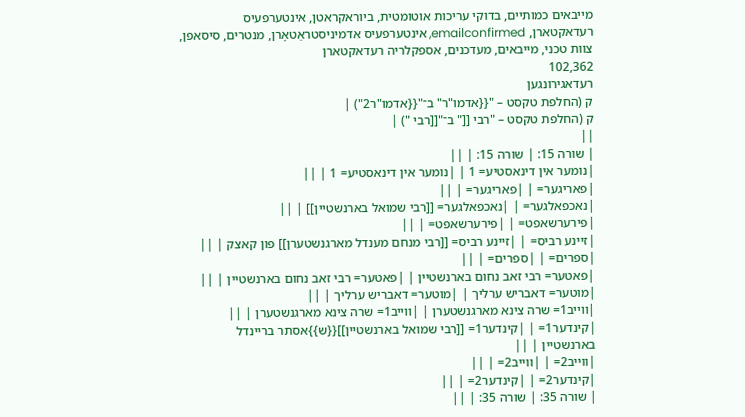מייבאים כמותיים, בדוקי עריכות אוטומטית, ביוראקראטן, אינטערפעיס רעדאקטארן, emailconfirmed, אינטערפעיס אדמיניסטראַטאָרן, מנטרים, סיסאפן, צוות טכני, מייבאים, מעדכנים, אספקלריה רעדאקטארן
102,362
רעדאגירונגען
ק (החלפת טקסט – "{{אדמו"ר" ב־"{{אדמו"ר2") |
ק (החלפת טקסט – "רבי [[" ב־"[[רבי ") |
||
| שורה 15: | שורה 15: | ||
|נומער אין דינאסטיע= 1 | |נומער אין דינאסטיע= 1 | ||
|פאריגער= | |פאריגער= | ||
|נאכפאלגער= | |נאכפאלגער= [[רבי שמואל בארנשטיין]] | ||
|פירערשאפט= | |פירערשאפט= | ||
|זיינע רביס= | |זיינע רביס= [[רבי מנחם מענדל מארגנשטערן]] פון קאצק | ||
|ספרים= | |ספרים= | ||
|פאטער= רבי זאב נחום בארנשטיין | |פאטער= רבי זאב נחום בארנשטיין | ||
|מוטער= דאבריש ערליך | |מוטער= דאבריש ערליך | ||
|ווייב1= שרה צינא מארגנשטערן | |ווייב1= שרה צינא מארגנשטערן | ||
|קינדער1= | |קינדער1= [[רבי שמואל בארנשטיין]]{{ש}}אסתר בריינדל בארנשטיין | ||
|ווייב2= | |ווייב2= | ||
|קינדער2= | |קינדער2= | ||
| שורה 35: | שורה 35: | ||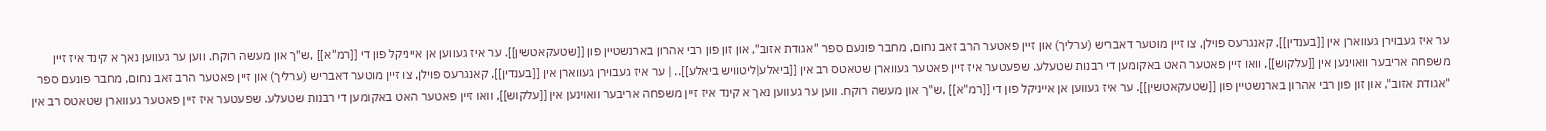ער איז געבוירן געווארן אין [[בענדין]], קאנגרעס פוילן, צו זיין מוטער דאבריש (ערליך) און זיין פאטער הרב זאב נחום, מחבר פונעם ספר "אגודת אזוב", און זון פון רבי אהרון בארנשטיין פון [[שטעקאטשין]]. ער איז געווען אן אייניקל פון די [[רמ"א]] ,ש"ך און מעשה רוקח. ווען ער געווען נאך א קינד איז זיין משפחה אריבער וואוינען אין [[עלקוש]], וואו זיין פאטער האט באקומען די רבנות שטעלע. שפעטער איז זיין פאטער געווארן שטאטס רב אין [[ביאלע|ליטוויש ביאלע]].. | ער איז געבוירן געווארן אין [[בענדין]], קאנגרעס פוילן, צו זיין מוטער דאבריש (ערליך) און זיין פאטער הרב זאב נחום, מחבר פונעם ספר "אגודת אזוב", און זון פון רבי אהרון בארנשטיין פון [[שטעקאטשין]]. ער איז געווען אן אייניקל פון די [[רמ"א]] ,ש"ך און מעשה רוקח. ווען ער געווען נאך א קינד איז זיין משפחה אריבער וואוינען אין [[עלקוש]], וואו זיין פאטער האט באקומען די רבנות שטעלע. שפעטער איז זיין פאטער געווארן שטאטס רב אין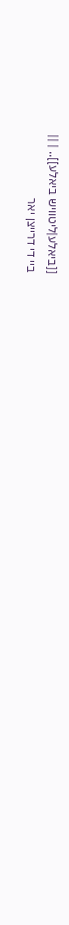[[ביאלע|ליטוויש ביאלע]].. | ||
ביי די דרייצן יאר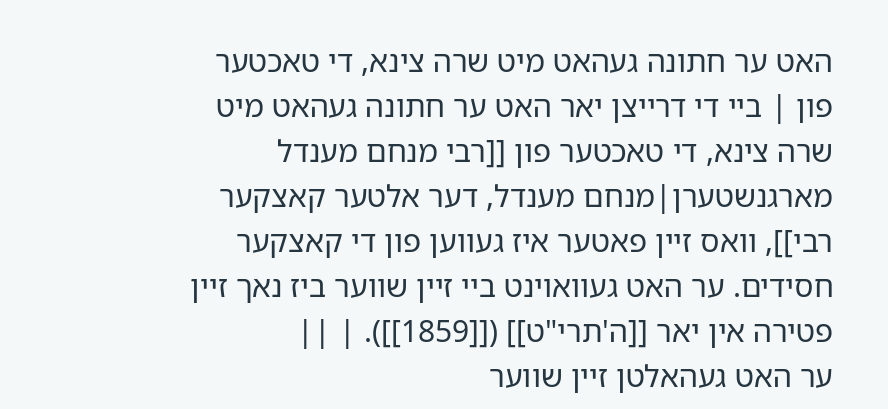האט ער חתונה געהאט מיט שרה צינא, די טאכטער פון | ביי די דרייצן יאר האט ער חתונה געהאט מיט שרה צינא, די טאכטער פון [[רבי מנחם מענדל מארגנשטערן|מנחם מענדל, דער אלטער קאצקער רבי]], וואס זיין פאטער איז געווען פון די קאצקער חסידים. ער האט געוואוינט ביי זיין שווער ביז נאך זיין פטירה אין יאר [[ה'תרי"ט]] ([[1859]]). | ||
ער האט געהאלטן זיין שווער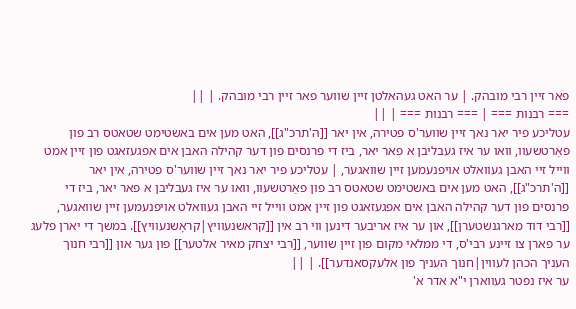פאר זיין רבי מובהק. | ער האט געהאלטן זיין שווער פאר זיין רבי מובהק. | ||
=== רבנות === | === רבנות === | ||
עטליכע פיר יאר נאך זיין שווער'ס פטירה, אין יאר [[ה'תרכ"ג]], האט מען אים באשטימט שטאטס רב פון פאַרטשעוו, וואו ער איז געבליבן א פאר יאר, ביז די פרנסים פון דער קהילה האבן אים אפגעזאגט פון זיין אמט ווייל זיי האבן געוואלט אויפנעמען זיין שוואגער, | עטליכע פיר יאר נאך זיין שווער'ס פטירה, אין יאר [[ה'תרכ"ג]], האט מען אים באשטימט שטאטס רב פון פאַרטשעוו, וואו ער איז געבליבן א פאר יאר, ביז די פרנסים פון דער קהילה האבן אים אפגעזאגט פון זיין אמט ווייל זיי האבן געוואלט אויפנעמען זיין שוואגער, [[רבי דוד מארגנשטערן]], און ער איז אריבער דינען ווי רב אין [[קראשנעוויץ|קראָשנעוויץ]]. במשך די יארן פלעג ער פארן צו זיינע רבי'ס, די ממלאי מקום פון זיין שווער, [[רבי יצחק מאיר אלטער]] פון גער און [[רבי חנוך העניך הכהן לעווין|חנוך העניך פון אלעקסאנדער]]. | ||
ער איז נפטר געווארן י"א אדר א'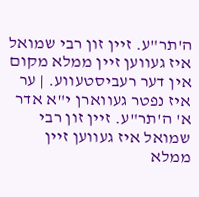ה'תר"ע. זיין זון רבי שמואל איז געווען זיין ממלא מקום אין דער רעביסטעווע. | ער איז נפטר געווארן י"א אדר א' ה'תר"ע. זיין זון רבי שמואל איז געווען זיין ממלא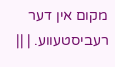מקום אין דער רעביסטעווע. | ||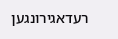רעדאגירונגען